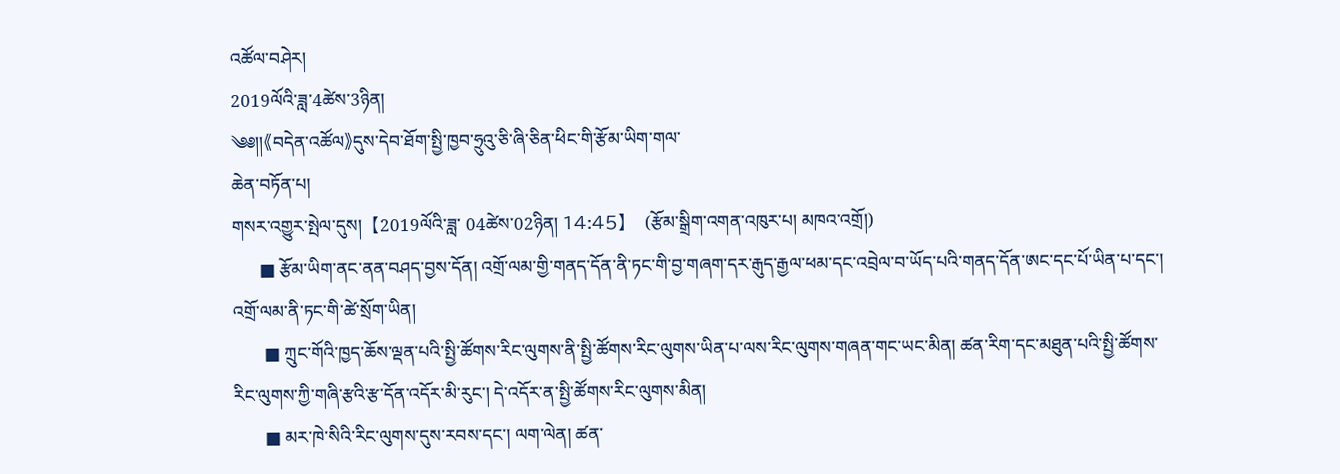འཚོལ་བཤེར།
2019ལོའི་ཟླ་4ཚེས་3ཉིན།
༄༅།།《བདེན་འཚོལ》དུས་དེབ་ཐོག་སྤྱི་ཁྱབ་ཧྲུའུ་ཅི་ཞི་ཅིན་ཕིང་གི་རྩོམ་ཡིག་གལ་
ཆེན་བཏོན་པ།
གསར་འགྱུར་སྤེལ་དུས།  【2019ལོའི་ཟླ་ 04ཚེས་02ཉིན། 14:45】   (རྩོམ་སྒྲིག་འགན་འཁུར་པ། མཁའ་འགྲོ།)
      ■ རྩོམ་ཡིག་ནང་ནན་བཤད་བྱས་དོན། འགྲོ་ལམ་གྱི་གནད་དོན་ནི་ཏང་གི་བྱ་གཞག་དར་རྒུད་རྒྱལ་ཕམ་དང་འབྲེལ་བ་ཡོད་པའི་གནད་དོན་ཨང་དང་པོ་ཡིན་པ་དང་། འགྲོ་ལམ་ནི་ཏང་གི་ཚེ་སྲོག་ཡིན།
       ■ ཀྲུང་གོའི་ཁྱད་ཆོས་ལྡན་པའི་སྤྱི་ཚོགས་རིང་ལུགས་ནི་སྤྱི་ཚོགས་རིང་ལུགས་ཡིན་པ་ལས་རིང་ལུགས་གཞན་གང་ཡང་མིན། ཚན་རིག་དང་མཐུན་པའི་སྤྱི་ཚོགས་རིང་ལུགས་ཀྱི་གཞི་རྩའི་རྩ་དོན་འདོར་མི་རུང་། དེ་འདོར་ན་སྤྱི་ཚོགས་རིང་ལུགས་མིན།
       ■ མར་ཁེ་སིའི་རིང་ལུགས་དུས་རབས་དང་། ལག་ལེན། ཚན་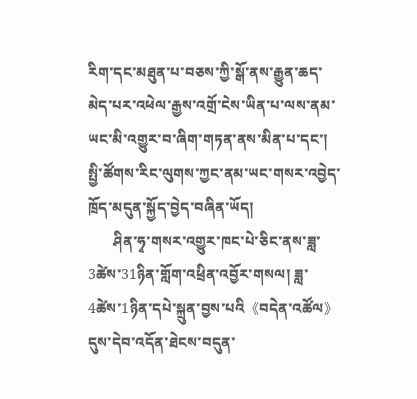རིག་དང་མཐུན་པ་བཅས་ཀྱི་སྒོ་ནས་རྒྱུན་ཆད་མེད་པར་འཕེལ་རྒྱས་འགྲོ་ངེས་ཡིན་པ་ལས་ནམ་ཡང་མི་འགྱུར་བ་ཞིག་གཏན་ནས་མིན་པ་དང་། སྤྱི་ཚོགས་རིང་ལུགས་ཀྱང་ནམ་ཡང་གསར་འབྱེད་ཁྲོད་མདུན་སྐྱོད་བྱེད་བཞིན་ཡོད།
       ཤིན་ཧྭ་གསར་འགྱུར་ཁང་པེ་ཅིང་ནས་ཟླ་3ཚེས་31ཉིན་གློག་འཕྲིན་འབྱོར་གསལ། ཟླ་4ཚེས་1ཉིན་དཔེ་སྐྲུན་བྱས་པའི《བདེན་འཚོལ》དུས་དེབ་འདོན་ཐེངས་བདུན་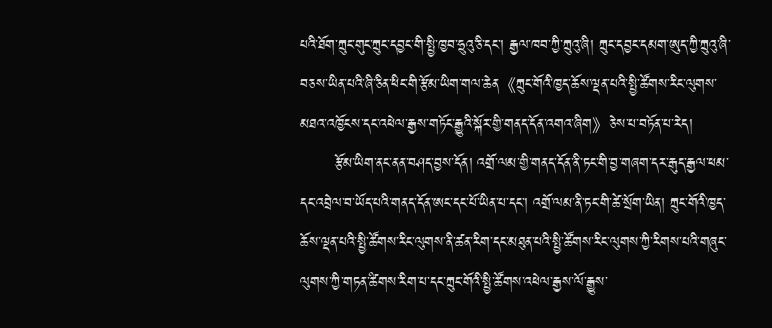པའི་ཐོག་ཀྲུང་གུང་ཀྲུང་དབྱང་གི་སྤྱི་ཁྱབ་ཧྲུའུ་ཅི་དང་། རྒྱལ་ཁབ་ཀྱི་ཀྲུའུ་ཞི། ཀྲུང་དབྱང་དམག་ཨུད་ཀྱི་ཀྲུའུ་ཞི་བཅས་ཡིན་པའི་ཞི་ཅིན་ཕིང་གི་རྩོམ་ཡིག་གལ་ཆེན《ཀྲུང་གོའི་ཁྱད་ཆོས་ལྡན་པའི་སྤྱི་ཚོགས་རིང་ལུགས་མཐའ་འཁྱོངས་དང་འཕེལ་རྒྱས་གཏོང་རྒྱུའི་སྐོར་གྱི་གནད་དོན་འགའ་ཞིག》ཅེས་པ་བཏོན་པ་རེད།
       རྩོམ་ཡིག་ནང་ནན་བཤད་བྱས་དོན། འགྲོ་ལམ་གྱི་གནད་དོན་ནི་ཏང་གི་བྱ་གཞག་དར་རྒུད་རྒྱལ་ཕམ་དང་འབྲེལ་བ་ཡོད་པའི་གནད་དོན་ཨང་དང་པོ་ཡིན་པ་དང་། འགྲོ་ལམ་ནི་ཏང་གི་ཚེ་སྲོག་ཡིན། ཀྲུང་གོའི་ཁྱད་ཆོས་ལྡན་པའི་སྤྱི་ཚོགས་རིང་ལུགས་ནི་ཚན་རིག་དང་མཐུན་པའི་སྤྱི་ཚོགས་རིང་ལུགས་ཀྱི་རིགས་པའི་གཞུང་ལུགས་ཀྱི་གཏན་ཚིགས་རིག་པ་དང་ཀྲུང་གོའི་སྤྱི་ཚོགས་འཕེལ་རྒྱས་ལོ་རྒྱུས་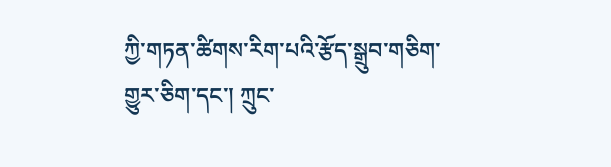ཀྱི་གཏན་ཚིགས་རིག་པའི་རྩོད་སྒྲུབ་གཅིག་གྱུར་ཅིག་དང་། ཀྲུང་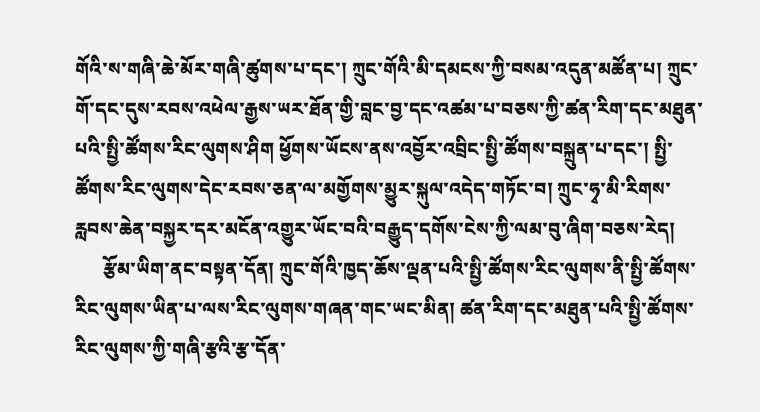གོའི་ས་གཞི་ཆེ་མོར་གཞི་ཚུགས་པ་དང་། ཀྲུང་གོའི་མི་དམངས་ཀྱི་བསམ་འདུན་མཚོན་པ། ཀྲུང་གོ་དང་དུས་རབས་འཕེལ་རྒྱས་ཡར་ཐོན་གྱི་བླང་བྱ་དང་འཚམ་པ་བཅས་ཀྱི་ཚན་རིག་དང་མཐུན་པའི་སྤྱི་ཚོགས་རིང་ལུགས་ཤིག ཕྱོགས་ཡོངས་ནས་འབྱོར་འབྲིང་སྤྱི་ཚོགས་བསྐྲུན་པ་དང་། སྤྱི་ཚོགས་རིང་ལུགས་དེང་རབས་ཅན་ལ་མགྱོགས་མྱུར་སྐུལ་འདེད་གཏོང་བ། ཀྲུང་ཧྭ་མི་རིགས་རླབས་ཆེན་བསྐྱར་དར་མངོན་འགྱུར་ཡོང་བའི་བརྒྱུད་དགོས་ངེས་ཀྱི་ལམ་བུ་ཞིག་བཅས་རེད།
      རྩོམ་ཡིག་ནང་བསྟན་དོན། ཀྲུང་གོའི་ཁྱད་ཆོས་ལྡན་པའི་སྤྱི་ཚོགས་རིང་ལུགས་ནི་སྤྱི་ཚོགས་རིང་ལུགས་ཡིན་པ་ལས་རིང་ལུགས་གཞན་གང་ཡང་མིན། ཚན་རིག་དང་མཐུན་པའི་སྤྱི་ཚོགས་རིང་ལུགས་ཀྱི་གཞི་རྩའི་རྩ་དོན་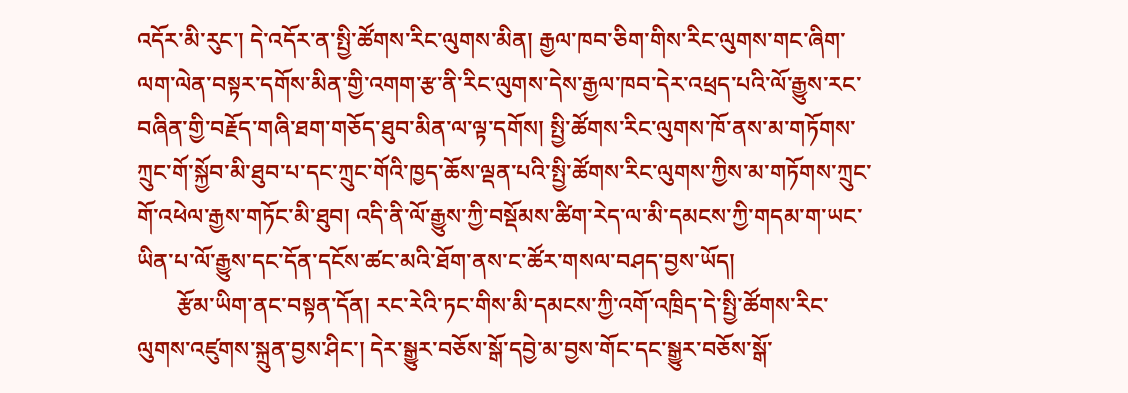འདོར་མི་རུང་། དེ་འདོར་ན་སྤྱི་ཚོགས་རིང་ལུགས་མིན། རྒྱལ་ཁབ་ཅིག་གིས་རིང་ལུགས་གང་ཞིག་ལག་ལེན་བསྟར་དགོས་མིན་གྱི་འགག་རྩ་ནི་རིང་ལུགས་དེས་རྒྱལ་ཁབ་དེར་འཕྲད་པའི་ལོ་རྒྱུས་རང་བཞིན་གྱི་བརྗོད་གཞི་ཐག་གཅོད་ཐུབ་མིན་ལ་ལྟ་དགོས། སྤྱི་ཚོགས་རིང་ལུགས་ཁོ་ནས་མ་གཏོགས་ཀྲུང་གོ་སྐྱོབ་མི་ཐུབ་པ་དང་ཀྲུང་གོའི་ཁྱད་ཆོས་ལྡན་པའི་སྤྱི་ཚོགས་རིང་ལུགས་ཀྱིས་མ་གཏོགས་ཀྲུང་གོ་འཕེལ་རྒྱས་གཏོང་མི་ཐུབ། འདི་ནི་ལོ་རྒྱུས་ཀྱི་བསྡོམས་ཚིག་རེད་ལ་མི་དམངས་ཀྱི་གདམ་ག་ཡང་ཡིན་པ་ལོ་རྒྱུས་དང་དོན་དངོས་ཚང་མའི་ཐོག་ནས་ང་ཚོར་གསལ་བཤད་བྱས་ཡོད།
       རྩོམ་ཡིག་ནང་བསྟན་དོན། རང་རེའི་ཏང་གིས་མི་དམངས་ཀྱི་འགོ་འཁྲིད་དེ་སྤྱི་ཚོགས་རིང་ལུགས་འཛུགས་སྐྲུན་བྱས་ཤིང་། དེར་སྒྱུར་བཅོས་སྒོ་དབྱེ་མ་བྱས་གོང་དང་སྒྱུར་བཅོས་སྒོ་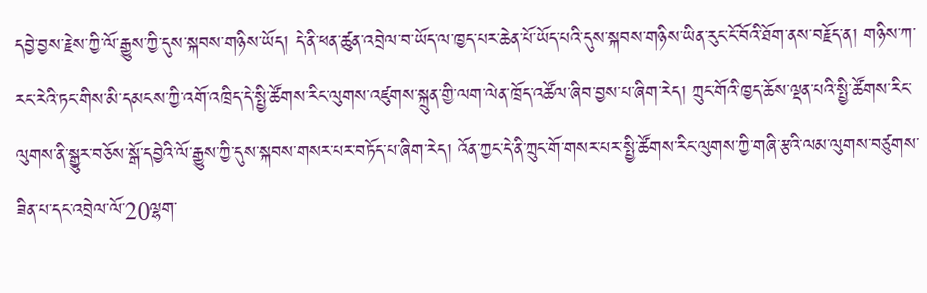དབྱེ་བྱས་རྗེས་ཀྱི་ལོ་རྒྱུས་ཀྱི་དུས་སྐབས་གཉིས་ཡོད། དེ་ནི་ཕན་ཚུན་འབྲེལ་བ་ཡོད་ལ་ཁྱད་པར་ཆེན་པོ་ཡོད་པའི་དུས་སྐབས་གཉིས་ཡིན་རུང་ངོ་བོའི་ཐོག་ནས་བརྗོད་ན། གཉིས་ཀ་རང་རེའི་ཏང་གིས་མི་དམངས་ཀྱི་འགོ་འཁྲིད་དེ་སྤྱི་ཚོགས་རིང་ལུགས་འཛུགས་སྐྲུན་གྱི་ལག་ལེན་ཁྲོད་འཚོལ་ཞིབ་བྱས་པ་ཞིག་རེད། ཀྲུང་གོའི་ཁྱད་ཆོས་ལྡན་པའི་སྤྱི་ཚོགས་རིང་ལུགས་ནི་སྒྱུར་བཅོས་སྒོ་དབྱེའི་ལོ་རྒྱུས་ཀྱི་དུས་སྐབས་གསར་པར་བཏོད་པ་ཞིག་རེད། འོན་ཀྱང་དེ་ནི་ཀྲུང་གོ་གསར་པར་སྤྱི་ཚོགས་རིང་ལུགས་ཀྱི་གཞི་རྩའི་ལམ་ལུགས་བཙུགས་ཟིན་པ་དང་འབྲེལ་ལོ་20ལྷག་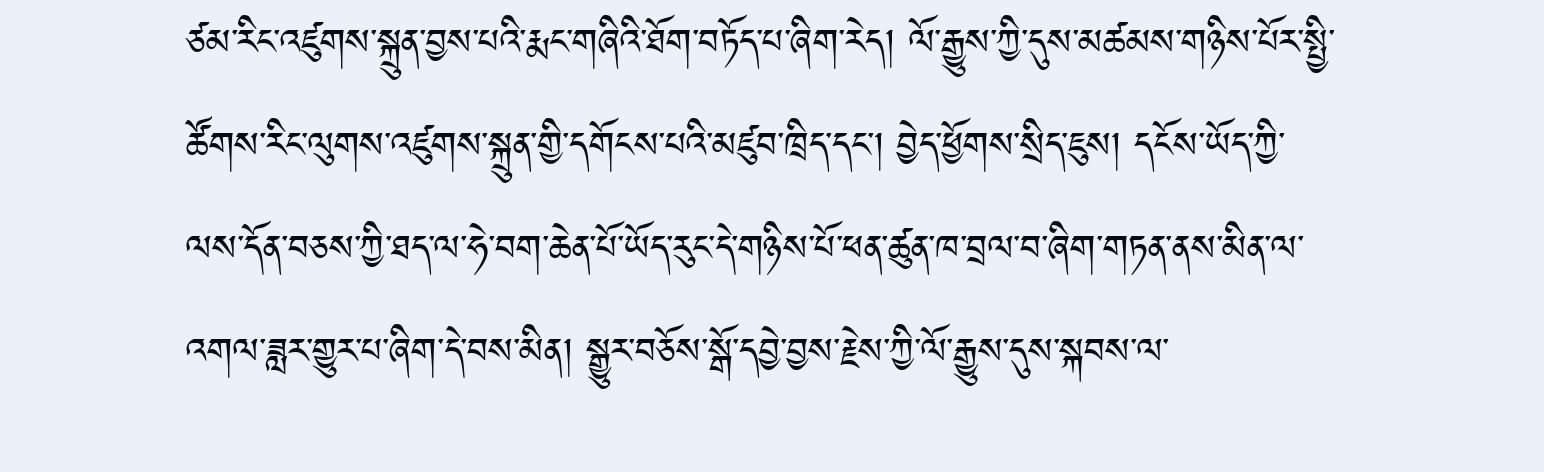ཙམ་རིང་འཛུགས་སྐྲུན་བྱས་པའི་རྨང་གཞིའི་ཐོག་བཏོད་པ་ཞིག་རེད། ལོ་རྒྱུས་ཀྱི་དུས་མཚམས་གཉིས་པོར་སྤྱི་ཚོགས་རིང་ལུགས་འཛུགས་སྐྲུན་གྱི་དགོངས་པའི་མཛུབ་ཁྲིད་དང་། བྱེད་ཕྱོགས་སྲིད་ཇུས། དངོས་ཡོད་ཀྱི་ལས་དོན་བཅས་ཀྱི་ཐད་ལ་ཧེ་བག་ཆེན་པོ་ཡོད་རུང་དེ་གཉིས་པོ་ཕན་ཚུན་ཁ་བྲལ་བ་ཞིག་གཏན་ནས་མིན་ལ་འགལ་ཟླར་གྱུར་པ་ཞིག་དེ་བས་མིན། སྒྱུར་བཅོས་སྒོ་དབྱེ་བྱས་རྗེས་ཀྱི་ལོ་རྒྱུས་དུས་སྐབས་ལ་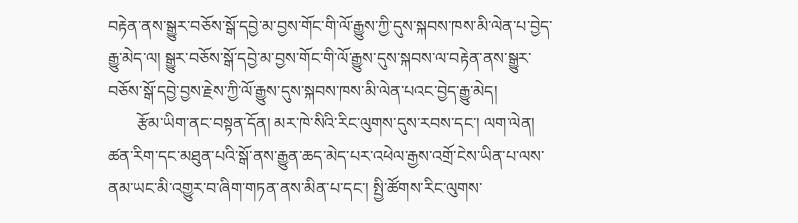བརྟེན་ནས་སྒྱུར་བཅོས་སྒོ་དབྱེ་མ་བྱས་གོང་གི་ལོ་རྒྱུས་ཀྱི་དུས་སྐབས་ཁས་མི་ལེན་པ་བྱེད་རྒྱུ་མེད་ལ། སྒྱུར་བཅོས་སྒོ་དབྱེ་མ་བྱས་གོང་གི་ལོ་རྒྱུས་དུས་སྐབས་ལ་བརྟེན་ནས་སྒྱུར་བཅོས་སྒོ་དབྱེ་བྱས་རྗེས་ཀྱི་ལོ་རྒྱུས་དུས་སྐབས་ཁས་མི་ལེན་པའང་བྱེད་རྒྱུ་མེད།
       རྩོམ་ཡིག་ནང་བསྟན་དོན། མར་ཁེ་སིའི་རིང་ལུགས་དུས་རབས་དང་། ལག་ལེན། ཚན་རིག་དང་མཐུན་པའི་སྒོ་ནས་རྒྱུན་ཆད་མེད་པར་འཕེལ་རྒྱས་འགྲོ་ངེས་ཡིན་པ་ལས་ནམ་ཡང་མི་འགྱུར་བ་ཞིག་གཏན་ནས་མིན་པ་དང་། སྤྱི་ཚོགས་རིང་ལུགས་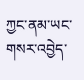ཀྱང་ནམ་ཡང་གསར་འབྱེད་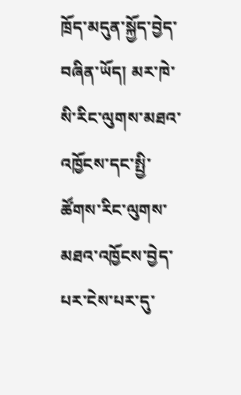ཁྲོད་མདུན་སྐྱོད་བྱེད་བཞིན་ཡོད། མར་ཁེ་སི་རིང་ལུགས་མཐའ་འཁྱོངས་དང་སྤྱི་ཚོགས་རིང་ལུགས་མཐའ་འཁྱོངས་བྱེད་པར་ངེས་པར་དུ་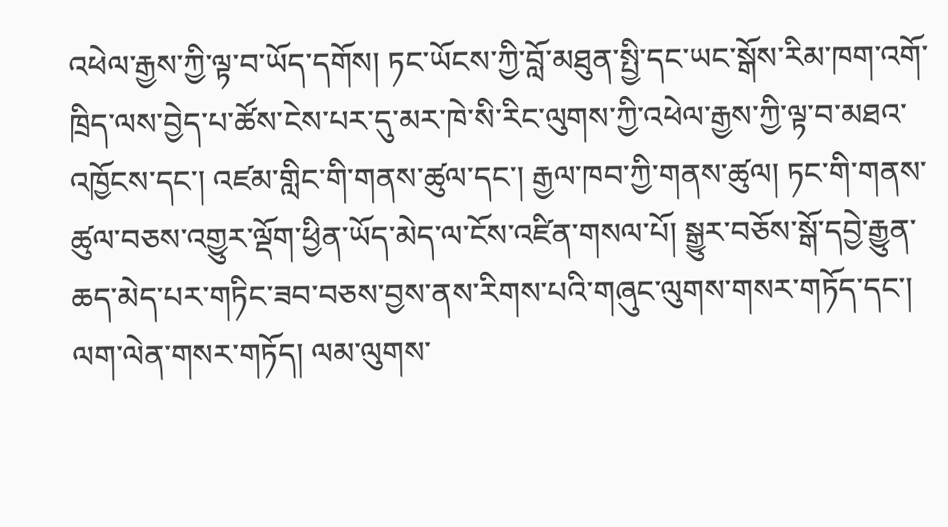འཕེལ་རྒྱས་ཀྱི་ལྟ་བ་ཡོད་དགོས། ཏང་ཡོངས་ཀྱི་བློ་མཐུན་སྤྱི་དང་ཡང་སྒོས་རིམ་ཁག་འགོ་ཁྲིད་ལས་བྱེད་པ་ཚོས་ངེས་པར་དུ་མར་ཁེ་སི་རིང་ལུགས་ཀྱི་འཕེལ་རྒྱས་ཀྱི་ལྟ་བ་མཐའ་འཁྱོངས་དང་། འཛམ་གླིང་གི་གནས་ཚུལ་དང་། རྒྱལ་ཁབ་ཀྱི་གནས་ཚུལ། ཏང་གི་གནས་ཚུལ་བཅས་འགྱུར་ལྡོག་ཕྱིན་ཡོད་མེད་ལ་ངོས་འཛིན་གསལ་པོ། སྒྱུར་བཅོས་སྒོ་དབྱེ་རྒྱུན་ཆད་མེད་པར་གཏིང་ཟབ་བཅས་བྱས་ནས་རིགས་པའི་གཞུང་ལུགས་གསར་གཏོད་དང་། ལག་ལེན་གསར་གཏོད། ལམ་ལུགས་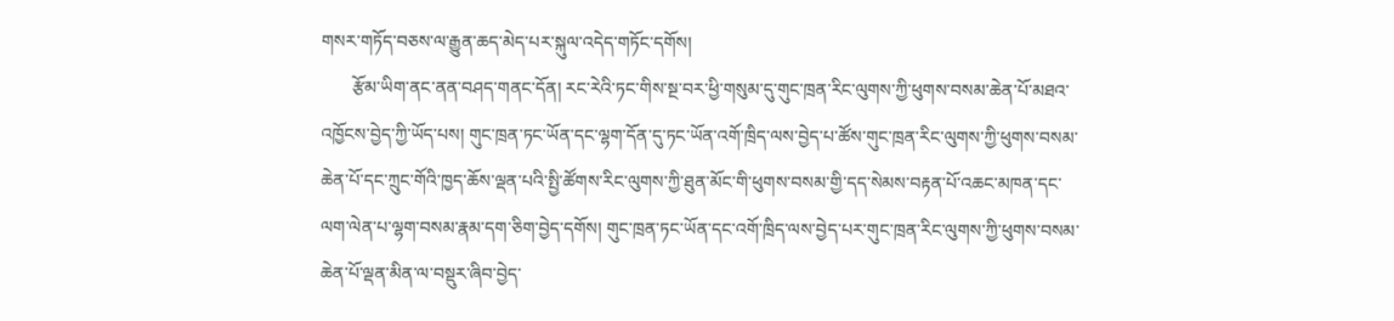གསར་གཏོད་བཅས་ལ་རྒྱུན་ཆད་མེད་པར་སྐུལ་འདེད་གཏོང་དགོས།
       རྩོམ་ཡིག་ནང་ནན་བཤད་གནང་དོན། རང་རེའི་ཏང་གིས་སྔ་བར་ཕྱི་གསུམ་དུ་གུང་ཁྲན་རིང་ལུགས་ཀྱི་ཕུགས་བསམ་ཆེན་པོ་མཐའ་འཁྱོངས་བྱེད་ཀྱི་ཡོད་པས། གུང་ཁྲན་ཏང་ཡོན་དང་ལྷག་དོན་དུ་ཏང་ཡོན་འགོ་ཁྲིད་ལས་བྱེད་པ་ཚོས་གུང་ཁྲན་རིང་ལུགས་ཀྱི་ཕུགས་བསམ་ཆེན་པོ་དང་ཀྲུང་གོའི་ཁྱད་ཆོས་ལྡན་པའི་སྤྱི་ཚོགས་རིང་ལུགས་ཀྱི་ཐུན་མོང་གི་ཕུགས་བསམ་གྱི་དད་སེམས་བརྟན་པོ་འཆང་མཁན་དང་ལག་ལེན་པ་ལྷག་བསམ་རྣམ་དག་ཅིག་བྱེད་དགོས། གུང་ཁྲན་ཏང་ཡོན་དང་འགོ་ཁྲིད་ལས་བྱེད་པར་གུང་ཁྲན་རིང་ལུགས་ཀྱི་ཕུགས་བསམ་ཆེན་པོ་ལྡན་མིན་ལ་བསྡུར་ཞིབ་བྱེད་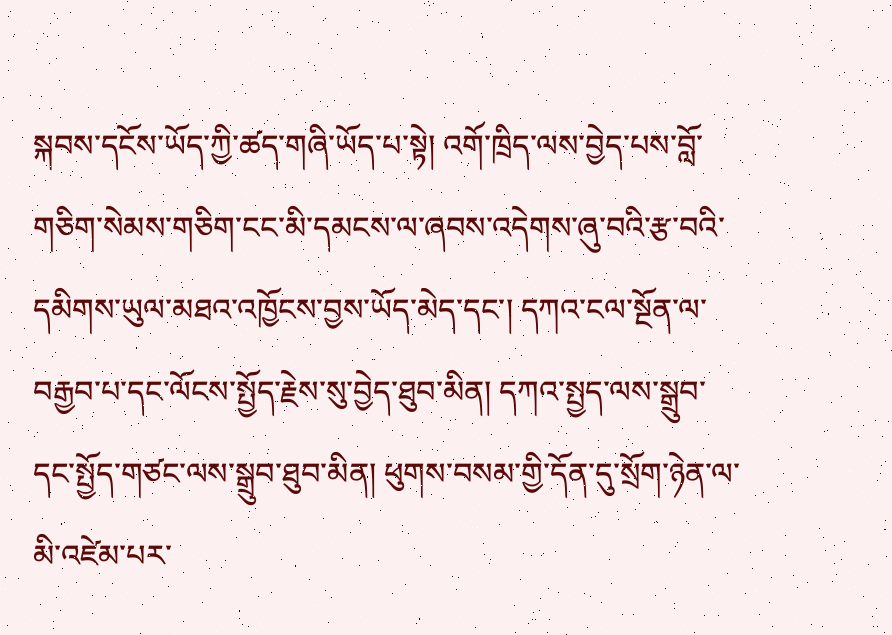སྐབས་དངོས་ཡོད་ཀྱི་ཚད་གཞི་ཡོད་པ་སྟེ། འགོ་ཁྲིད་ལས་བྱེད་པས་བློ་གཅིག་སེམས་གཅིག་ངང་མི་དམངས་ལ་ཞབས་འདེགས་ཞུ་བའི་རྩ་བའི་དམིགས་ཡུལ་མཐའ་འཁྱོངས་བྱས་ཡོད་མེད་དང་། དཀའ་ངལ་སྔོན་ལ་བརྒྱབ་པ་དང་ལོངས་སྤྱོད་རྗེས་སུ་བྱེད་ཐུབ་མིན། དཀའ་སྤྱད་ལས་སྒྲུབ་དང་སྤྱོད་གཙང་ལས་སྒྲུབ་ཐུབ་མིན། ཕུགས་བསམ་གྱི་དོན་དུ་སྲོག་ཉེན་ལ་མི་འཛེམ་པར་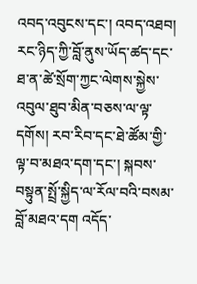འབད་འབུངས་དང་། འབད་འཐབ། རང་ཉིད་ཀྱི་བློ་ནུས་ཡོད་ཚད་དང་ཐ་ན་ཚེ་སྲོག་ཀྱང་ལེགས་སྐྱེས་འབུལ་ཐུབ་མིན་བཅས་ལ་ལྟ་དགོས། རབ་རིབ་དང་ཐེ་ཚོམ་གྱི་ལྟ་བ་མཐའ་དག་དང་། སྐབས་བསྟུན་སྤྲོ་སྐྱིད་ལ་རོལ་བའི་བསམ་བློ་མཐའ་དག འདོད་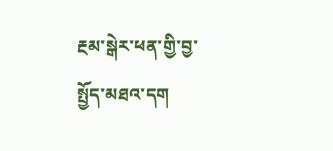རྔམ་སྒེར་ཕན་གྱི་བྱ་སྤྱོད་མཐའ་དག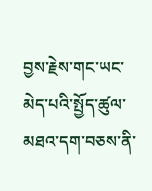བྱས་རྗེས་གང་ཡང་མེད་པའི་སྤྱོད་ཚུལ་མཐའ་དག་བཅས་ནི་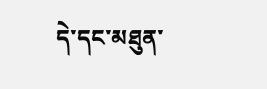དེ་དང་མཐུན་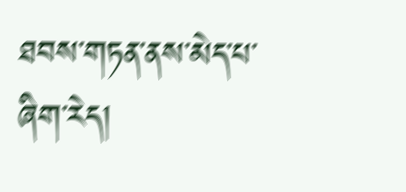ཐབས་གཏན་ནས་མེད་པ་ཞིག་རེད།